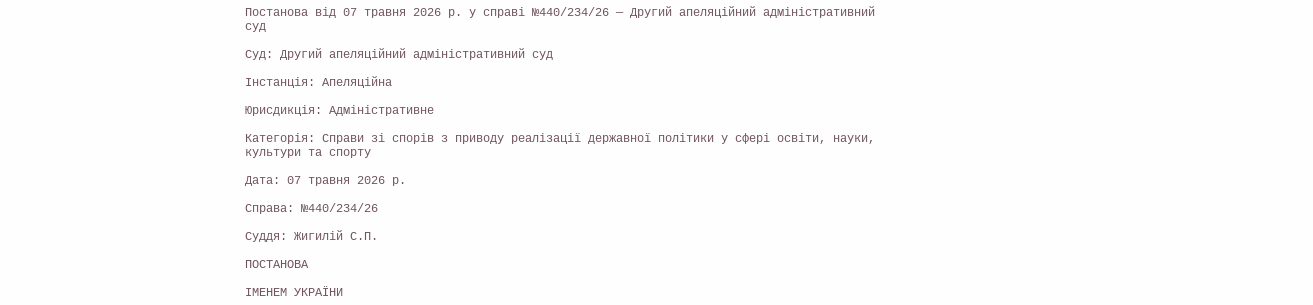Постанова від 07 травня 2026 р. у справі №440/234/26 — Другий апеляційний адміністративний суд

Суд: Другий апеляційний адміністративний суд

Інстанція: Апеляційна

Юрисдикція: Адміністративне

Категорія: Справи зі спорів з приводу реалізації державної політики у сфері освіти, науки, культури та спорту

Дата: 07 травня 2026 р.

Справа: №440/234/26

Суддя: Жигилій С.П.

ПОСТАНОВА

ІМЕНЕМ УКРАЇНИ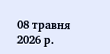08 травня 2026 р.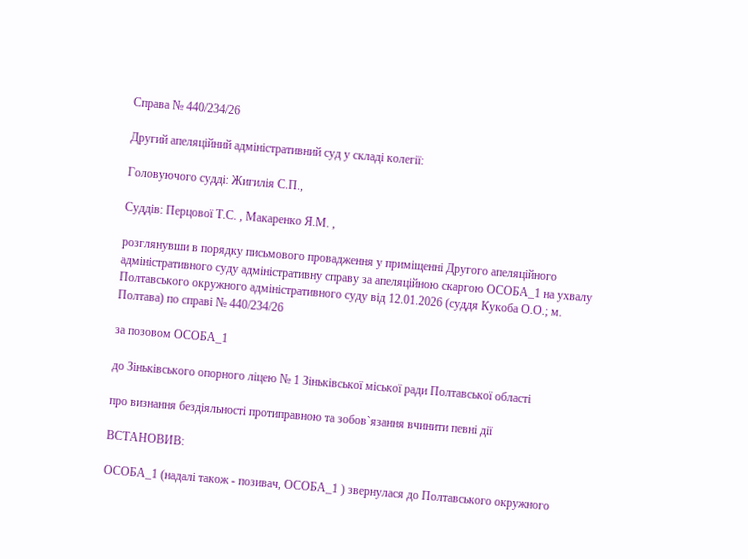Справа № 440/234/26

Другий апеляційний адміністративний суд у складі колегії:

Головуючого судді: Жигилія С.П.,

Суддів: Перцової Т.С. , Макаренко Я.М. ,

розглянувши в порядку письмового провадження у приміщенні Другого апеляційного адміністративного суду адміністративну справу за апеляційною скаргою ОСОБА_1 на ухвалу Полтавського окружного адміністративного суду від 12.01.2026 (суддя Кукоба О.О.; м. Полтава) по справі № 440/234/26

за позовом ОСОБА_1

до Зіньківського опорного ліцею № 1 Зіньківської міської ради Полтавської області

про визнання бездіяльності протиправною та зобов`язання вчинити певні дії

ВСТАНОВИВ:

ОСОБА_1 (надалі також - позивач, ОСОБА_1 ) звернулася до Полтавського окружного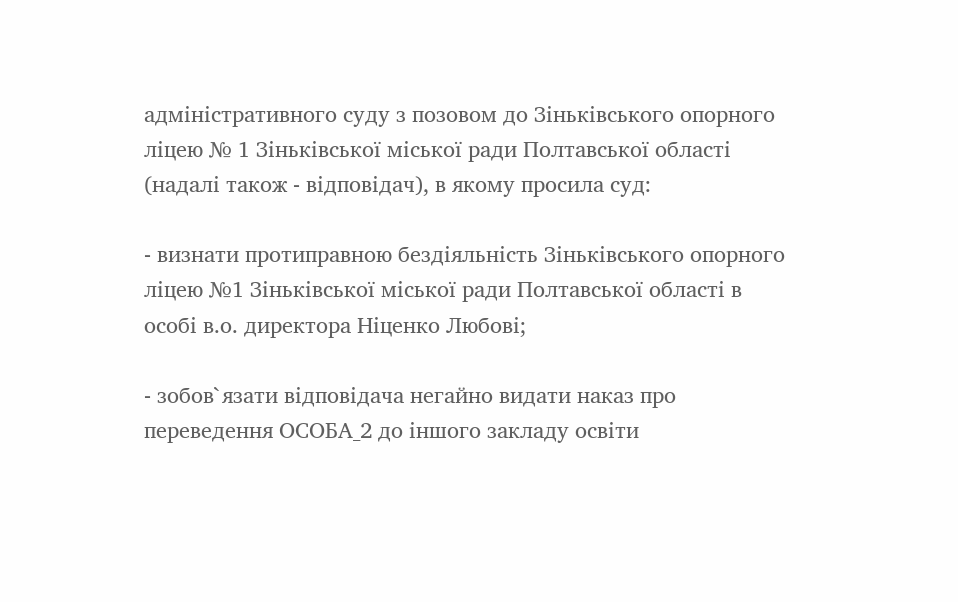адміністративного суду з позовом до Зіньківського опорного ліцею № 1 Зіньківської міської ради Полтавської області (надалі також - відповідач), в якому просила суд:

- визнати протиправною бездіяльність Зіньківського опорного ліцею №1 Зіньківської міської ради Полтавської області в особі в.о. директора Ніценко Любові;

- зобов`язати відповідача негайно видати наказ про переведення ОСОБА_2 до іншого закладу освіти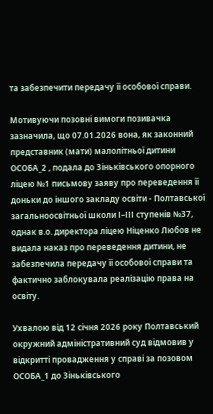та забезпечити передачу її особової справи.

Мотивуючи позовні вимоги позивачка зазначила, що 07.01.2026 вона, як законний представник (мати) малолітньої дитини ОСОБА_2 , подала до Зіньківського опорного ліцею №1 письмову заяву про переведення її доньки до іншого закладу освіти - Полтавської загальноосвітньої школи І–ІІІ ступенів №37, однак в.о. директора ліцею Ніценко Любов не видала наказ про переведення дитини, не забезпечила передачу її особової справи та фактично заблокувала реалізацію права на освіту.

Ухвалою від 12 січня 2026 року Полтавський окружний адміністративний суд відмовив у відкритті провадження у справі за позовом ОСОБА_1 до Зіньківського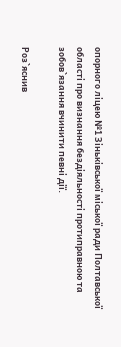опорного ліцею №1 Зіньківської міської ради Полтавської області про визнання бездіяльності протиправною та зобов`язання вчинити певні дії.

Роз`яснив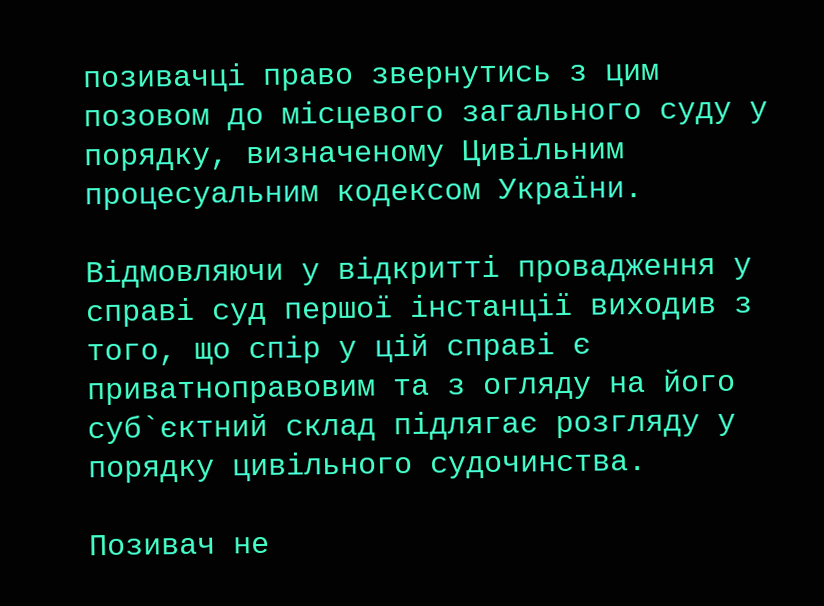позивачці право звернутись з цим позовом до місцевого загального суду у порядку, визначеному Цивільним процесуальним кодексом України.

Відмовляючи у відкритті провадження у справі суд першої інстанції виходив з того, що спір у цій справі є приватноправовим та з огляду на його суб`єктний склад підлягає розгляду у порядку цивільного судочинства.

Позивач не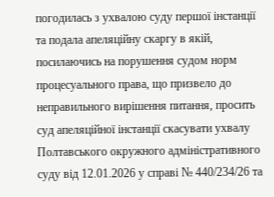погодилась з ухвалою суду першої інстанції та подала апеляційну скаргу в якій, посилаючись на порушення судом норм процесуального права, що призвело до неправильного вирішення питання, просить суд апеляційної інстанції скасувати ухвалу Полтавського окружного адміністративного суду від 12.01.2026 у справі № 440/234/26 та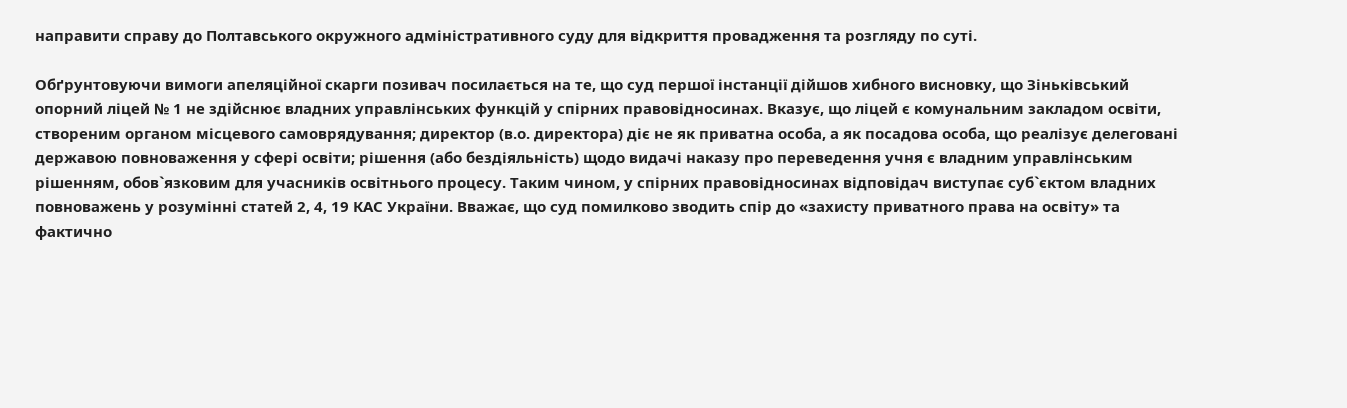направити справу до Полтавського окружного адміністративного суду для відкриття провадження та розгляду по суті.

Обґрунтовуючи вимоги апеляційної скарги позивач посилається на те, що суд першої інстанції дійшов хибного висновку, що Зіньківський опорний ліцей № 1 не здійснює владних управлінських функцій у спірних правовідносинах. Вказує, що ліцей є комунальним закладом освіти, створеним органом місцевого самоврядування; директор (в.о. директора) діє не як приватна особа, а як посадова особа, що реалізує делеговані державою повноваження у сфері освіти; рішення (або бездіяльність) щодо видачі наказу про переведення учня є владним управлінським рішенням, обов`язковим для учасників освітнього процесу. Таким чином, у спірних правовідносинах відповідач виступає суб`єктом владних повноважень у розумінні статей 2, 4, 19 КАС України. Вважає, що суд помилково зводить спір до «захисту приватного права на освіту» та фактично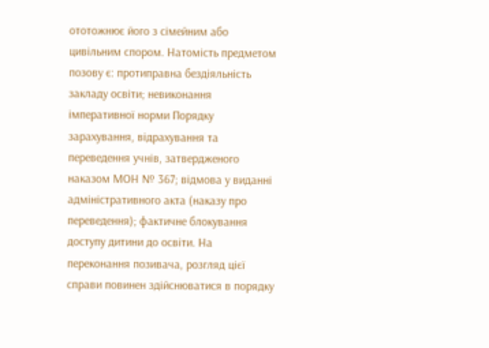ототожнює його з сімейним або цивільним спором. Натомість предметом позову є: протиправна бездіяльність закладу освіти; невиконання імперативної норми Порядку зарахування, відрахування та переведення учнів, затвердженого наказом МОН № 367; відмова у виданні адміністративного акта (наказу про переведення); фактичне блокування доступу дитини до освіти. На переконання позивача, розгляд цієї справи повинен здійснюватися в порядку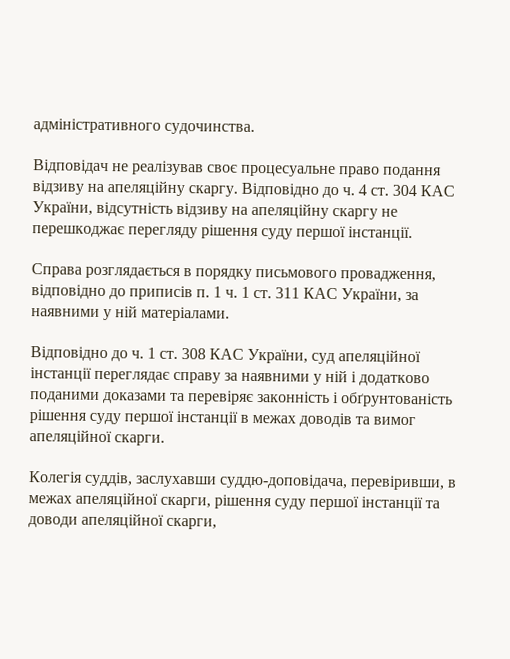адміністративного судочинства.

Відповідач не реалізував своє процесуальне право подання відзиву на апеляційну скаргу. Відповідно до ч. 4 ст. 304 КАС України, відсутність відзиву на апеляційну скаргу не перешкоджає перегляду рішення суду першої інстанції.

Справа розглядається в порядку письмового провадження, відповідно до приписів п. 1 ч. 1 ст. 311 КАС України, за наявними у ній матеріалами.

Відповідно до ч. 1 ст. 308 КАС України, суд апеляційної інстанції переглядає справу за наявними у ній і додатково поданими доказами та перевіряє законність і обґрунтованість рішення суду першої інстанції в межах доводів та вимог апеляційної скарги.

Колегія суддів, заслухавши суддю-доповідача, перевіривши, в межах апеляційної скарги, рішення суду першої інстанції та доводи апеляційної скарги,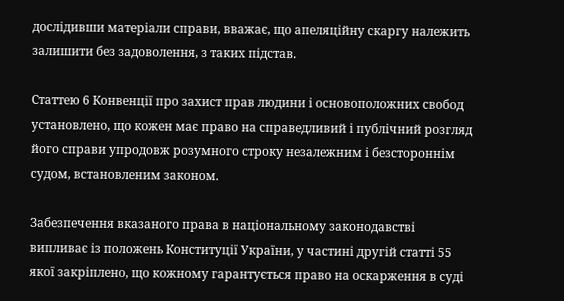дослідивши матеріали справи, вважає, що апеляційну скаргу належить залишити без задоволення, з таких підстав.

Статтею 6 Конвенції про захист прав людини і основоположних свобод установлено, що кожен має право на справедливий і публічний розгляд його справи упродовж розумного строку незалежним і безстороннім судом, встановленим законом.

Забезпечення вказаного права в національному законодавстві випливає із положень Конституції України, у частині другій статті 55 якої закріплено, що кожному гарантується право на оскарження в суді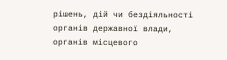рішень, дій чи бездіяльності органів державної влади, органів місцевого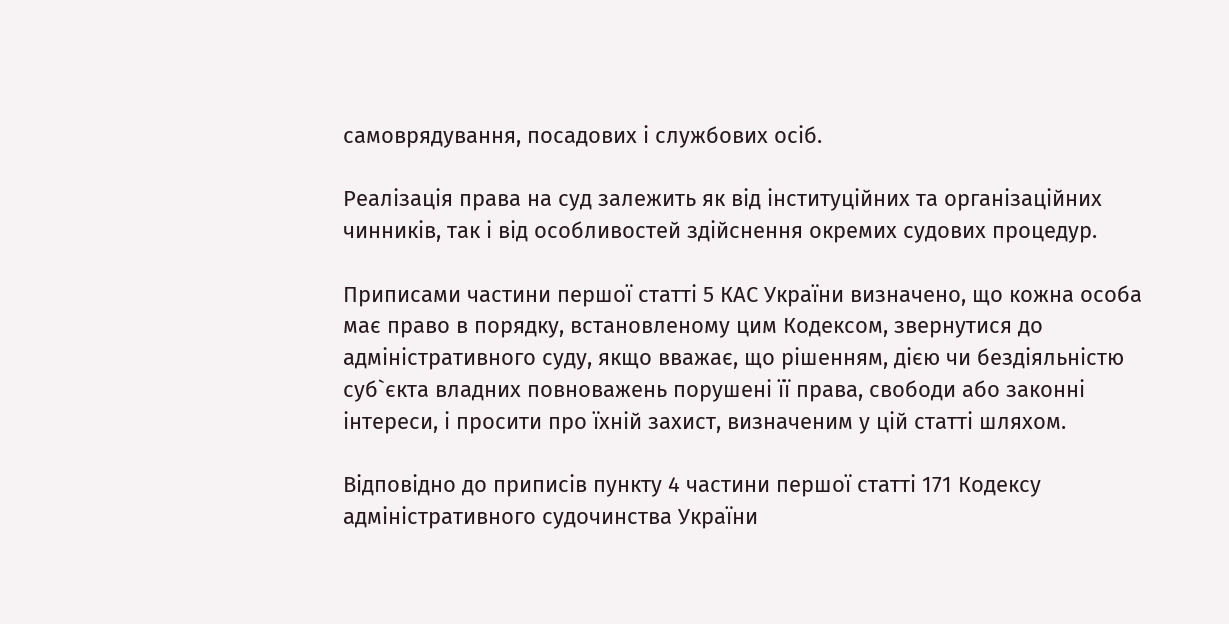самоврядування, посадових і службових осіб.

Реалізація права на суд залежить як від інституційних та організаційних чинників, так і від особливостей здійснення окремих судових процедур.

Приписами частини першої статті 5 КАС України визначено, що кожна особа має право в порядку, встановленому цим Кодексом, звернутися до адміністративного суду, якщо вважає, що рішенням, дією чи бездіяльністю суб`єкта владних повноважень порушені її права, свободи або законні інтереси, і просити про їхній захист, визначеним у цій статті шляхом.

Відповідно до приписів пункту 4 частини першої статті 171 Кодексу адміністративного судочинства України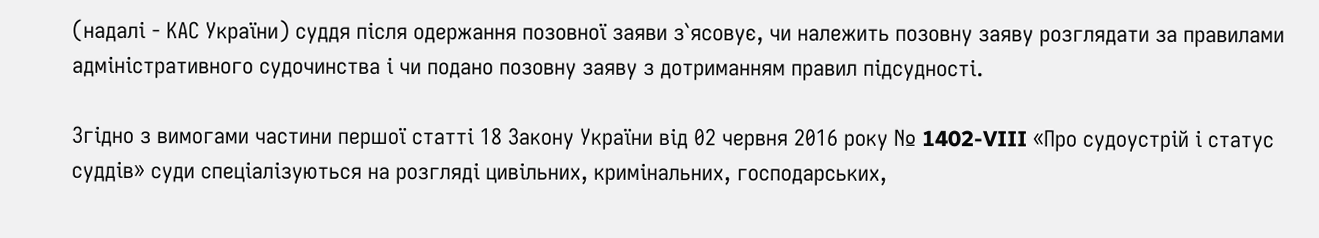(надалі - КАС України) суддя після одержання позовної заяви з`ясовує, чи належить позовну заяву розглядати за правилами адміністративного судочинства і чи подано позовну заяву з дотриманням правил підсудності.

Згідно з вимогами частини першої статті 18 Закону України від 02 червня 2016 року № 1402-VIII «Про судоустрій і статус суддів» суди спеціалізуються на розгляді цивільних, кримінальних, господарських,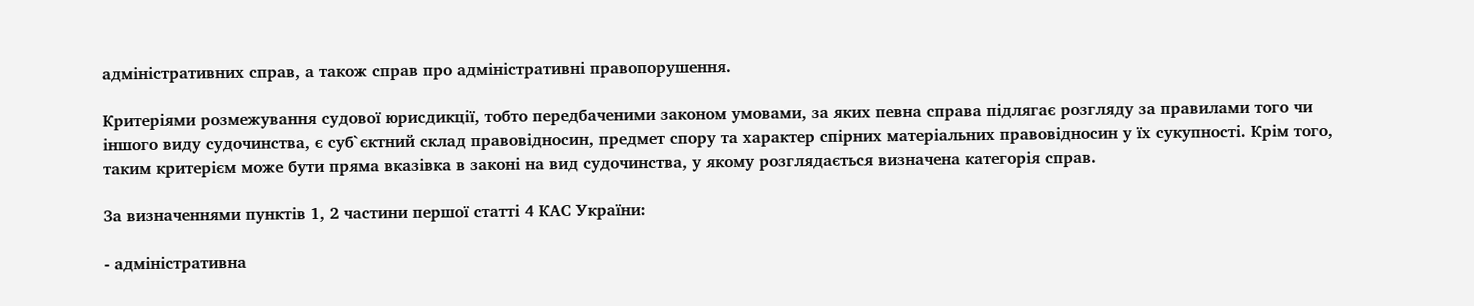адміністративних справ, а також справ про адміністративні правопорушення.

Критеріями розмежування судової юрисдикції, тобто передбаченими законом умовами, за яких певна справа підлягає розгляду за правилами того чи іншого виду судочинства, є суб`єктний склад правовідносин, предмет спору та характер спірних матеріальних правовідносин у їх сукупності. Крім того, таким критерієм може бути пряма вказівка в законі на вид судочинства, у якому розглядається визначена категорія справ.

За визначеннями пунктів 1, 2 частини першої статті 4 КАС України:

- адміністративна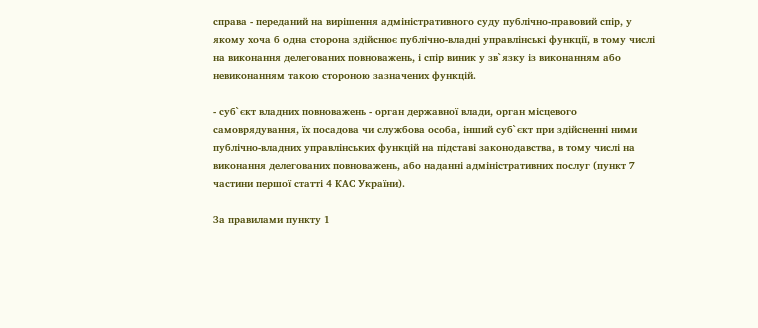справа - переданий на вирішення адміністративного суду публічно-правовий спір, у якому хоча б одна сторона здійснює публічно-владні управлінські функції, в тому числі на виконання делегованих повноважень, і спір виник у зв`язку із виконанням або невиконанням такою стороною зазначених функцій.

- суб`єкт владних повноважень - орган державної влади, орган місцевого самоврядування, їх посадова чи службова особа, інший суб`єкт при здійсненні ними публічно-владних управлінських функцій на підставі законодавства, в тому числі на виконання делегованих повноважень, або наданні адміністративних послуг (пункт 7 частини першої статті 4 КАС України).

За правилами пункту 1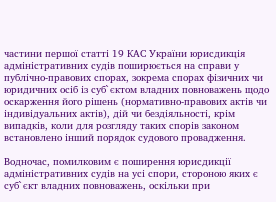частини першої статті 19 КАС України юрисдикція адміністративних судів поширюється на справи у публічно-правових спорах, зокрема спорах фізичних чи юридичних осіб із суб`єктом владних повноважень щодо оскарження його рішень (нормативно-правових актів чи індивідуальних актів), дій чи бездіяльності, крім випадків, коли для розгляду таких спорів законом встановлено інший порядок судового провадження.

Водночас, помилковим є поширення юрисдикції адміністративних судів на усі спори, стороною яких є суб`єкт владних повноважень, оскільки при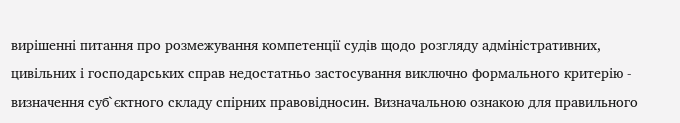вирішенні питання про розмежування компетенції судів щодо розгляду адміністративних, цивільних і господарських справ недостатньо застосування виключно формального критерію - визначення суб`єктного складу спірних правовідносин. Визначальною ознакою для правильного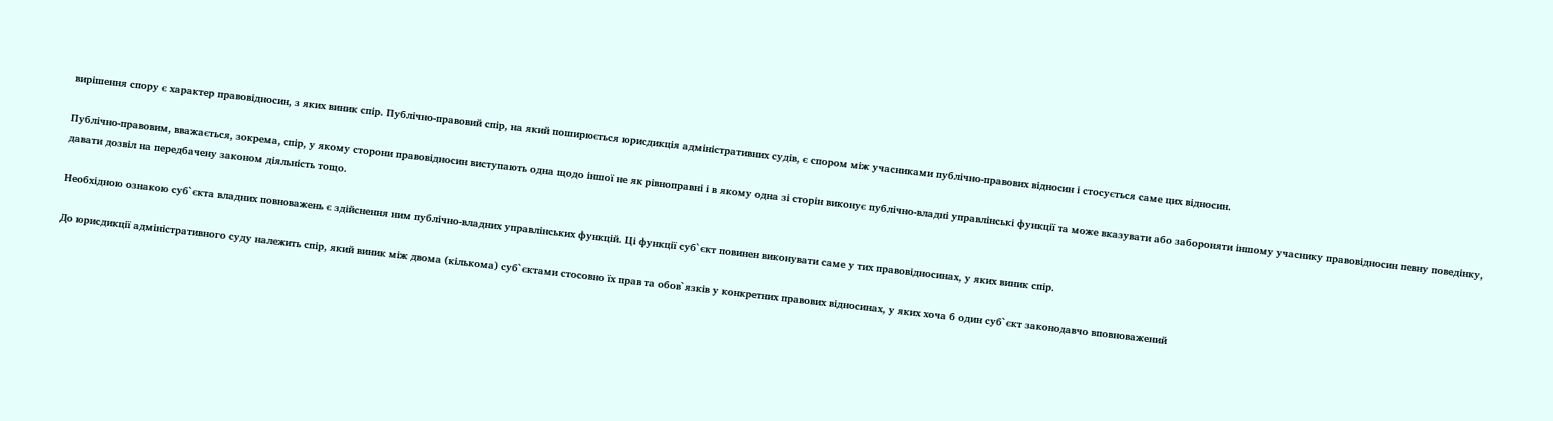вирішення спору є характер правовідносин, з яких виник спір. Публічно-правовий спір, на який поширюється юрисдикція адміністративних судів, є спором між учасниками публічно-правових відносин і стосується саме цих відносин.

Публічно-правовим, вважається, зокрема, спір, у якому сторони правовідносин виступають одна щодо іншої не як рівноправні і в якому одна зі сторін виконує публічно-владні управлінські функції та може вказувати або забороняти іншому учаснику правовідносин певну поведінку, давати дозвіл на передбачену законом діяльність тощо.

Необхідною ознакою суб`єкта владних повноважень є здійснення ним публічно-владних управлінських функцій. Ці функції суб`єкт повинен виконувати саме у тих правовідносинах, у яких виник спір.

До юрисдикції адміністративного суду належить спір, який виник між двома (кількома) суб`єктами стосовно їх прав та обов`язків у конкретних правових відносинах, у яких хоча б один суб`єкт законодавчо вповноважений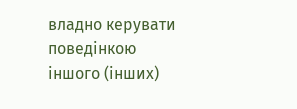владно керувати поведінкою іншого (інших)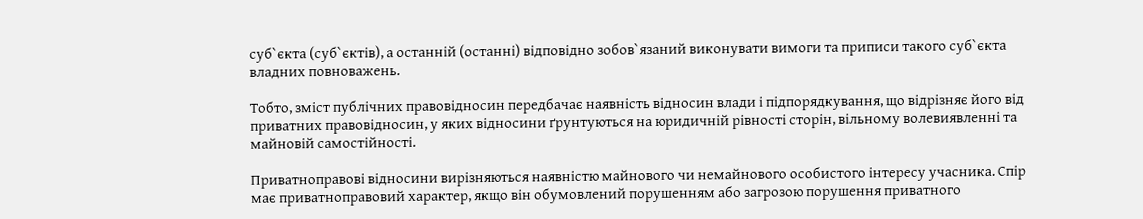суб`єкта (суб`єктів), а останній (останні) відповідно зобов`язаний виконувати вимоги та приписи такого суб`єкта владних повноважень.

Тобто, зміст публічних правовідносин передбачає наявність відносин влади і підпорядкування, що відрізняє його від приватних правовідносин, у яких відносини ґрунтуються на юридичній рівності сторін, вільному волевиявленні та майновій самостійності.

Приватноправові відносини вирізняються наявністю майнового чи немайнового особистого інтересу учасника. Спір має приватноправовий характер, якщо він обумовлений порушенням або загрозою порушення приватного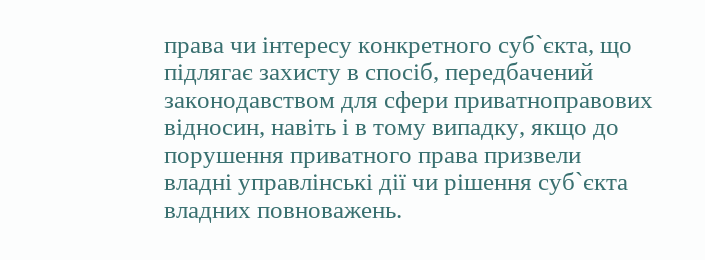права чи інтересу конкретного суб`єкта, що підлягає захисту в спосіб, передбачений законодавством для сфери приватноправових відносин, навіть і в тому випадку, якщо до порушення приватного права призвели владні управлінські дії чи рішення суб`єкта владних повноважень.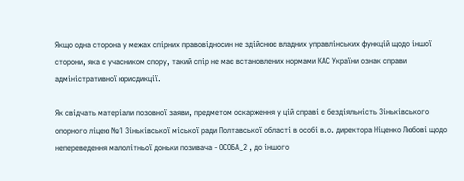Якщо одна сторона у межах спірних правовідносин не здійснює владних управлінських функцій щодо іншої сторони, яка є учасником спору, такий спір не має встановлених нормами КАС України ознак справи адміністративної юрисдикції.

Як свідчать матеріали позовної заяви, предметом оскарження у цій справі є бездіяльність Зіньківського опорного ліцею №1 Зіньківської міської ради Полтавської області в особі в.о. директора Ніценко Любові щодо непереведення малолітньої доньки позивача - ОСОБА_2 , до іншого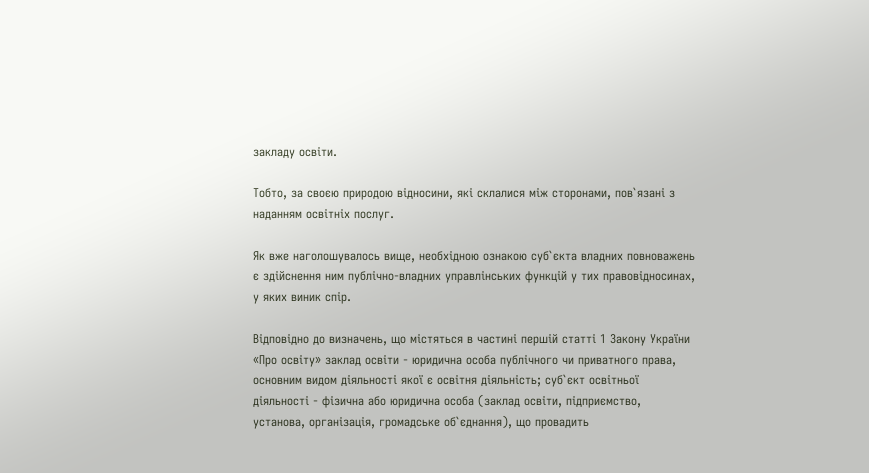закладу освіти.

Тобто, за своєю природою відносини, які склалися між сторонами, пов`язані з наданням освітніх послуг.

Як вже наголошувалось вище, необхідною ознакою суб`єкта владних повноважень є здійснення ним публічно-владних управлінських функцій у тих правовідносинах, у яких виник спір.

Відповідно до визначень, що містяться в частині першій статті 1 Закону України «Про освіту» заклад освіти - юридична особа публічного чи приватного права, основним видом діяльності якої є освітня діяльність; суб`єкт освітньої діяльності - фізична або юридична особа (заклад освіти, підприємство, установа, організація, громадське об`єднання), що провадить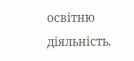освітню діяльність.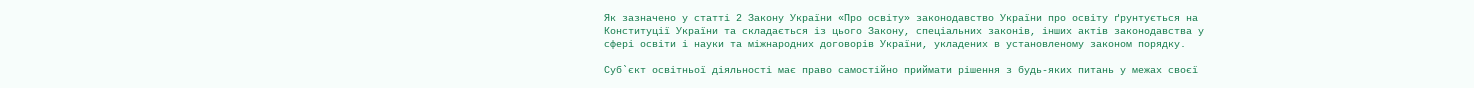Як зазначено у статті 2 Закону України «Про освіту» законодавство України про освіту ґрунтується на Конституції України та складається із цього Закону, спеціальних законів, інших актів законодавства у сфері освіти і науки та міжнародних договорів України, укладених в установленому законом порядку.

Суб`єкт освітньої діяльності має право самостійно приймати рішення з будь-яких питань у межах своєї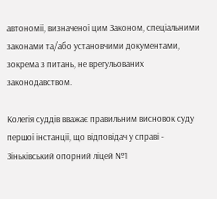автономії, визначеної цим Законом, спеціальними законами та/або установчими документами, зокрема з питань, не врегульованих законодавством.

Колегія суддів вважає правильним висновок суду першої інстанції, що відповідач у справі - Зіньківський опорний ліцей №1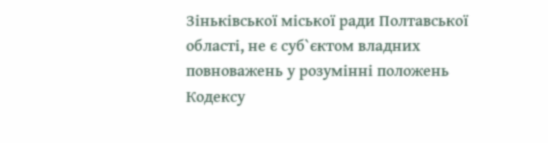Зіньківської міської ради Полтавської області, не є суб`єктом владних повноважень у розумінні положень Кодексу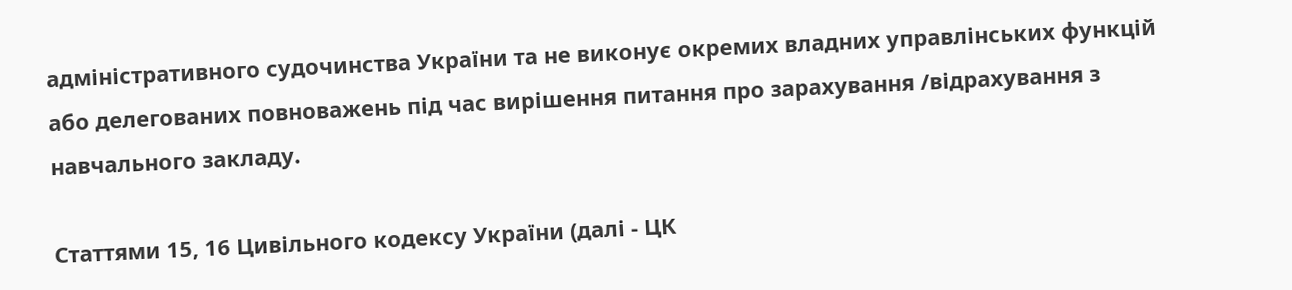адміністративного судочинства України та не виконує окремих владних управлінських функцій або делегованих повноважень під час вирішення питання про зарахування /відрахування з навчального закладу.

Статтями 15, 16 Цивільного кодексу України (далі - ЦК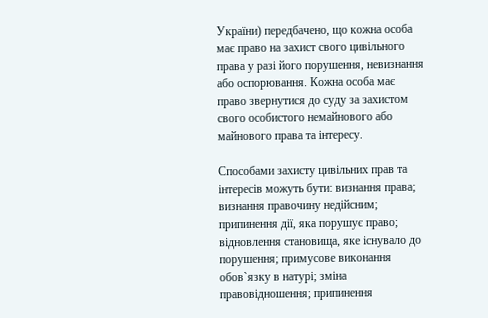України) передбачено, що кожна особа має право на захист свого цивільного права у разі його порушення, невизнання або оспорювання. Кожна особа має право звернутися до суду за захистом свого особистого немайнового або майнового права та інтересу.

Способами захисту цивільних прав та інтересів можуть бути: визнання права; визнання правочину недійсним; припинення дії, яка порушує право; відновлення становища, яке існувало до порушення; примусове виконання обов`язку в натурі; зміна правовідношення; припинення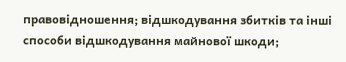правовідношення; відшкодування збитків та інші способи відшкодування майнової шкоди;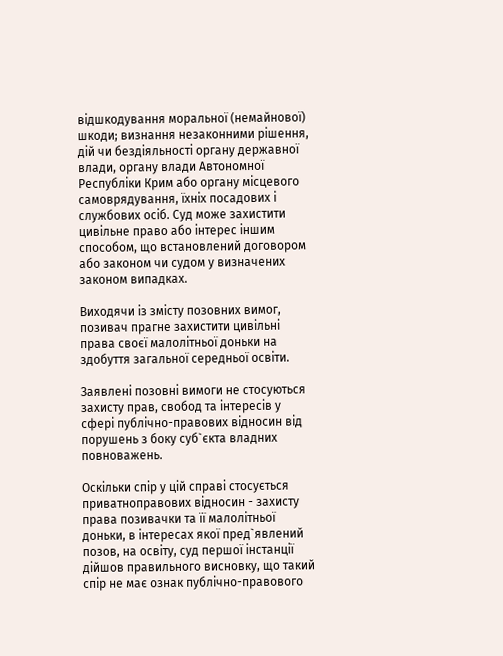відшкодування моральної (немайнової) шкоди; визнання незаконними рішення, дій чи бездіяльності органу державної влади, органу влади Автономної Республіки Крим або органу місцевого самоврядування, їхніх посадових і службових осіб. Суд може захистити цивільне право або інтерес іншим способом, що встановлений договором або законом чи судом у визначених законом випадках.

Виходячи із змісту позовних вимог, позивач прагне захистити цивільні права своєї малолітньої доньки на здобуття загальної середньої освіти.

Заявлені позовні вимоги не стосуються захисту прав, свобод та інтересів у сфері публічно-правових відносин від порушень з боку суб`єкта владних повноважень.

Оскільки спір у цій справі стосується приватноправових відносин - захисту права позивачки та її малолітньої доньки, в інтересах якої пред`явлений позов, на освіту, суд першої інстанції дійшов правильного висновку, що такий спір не має ознак публічно-правового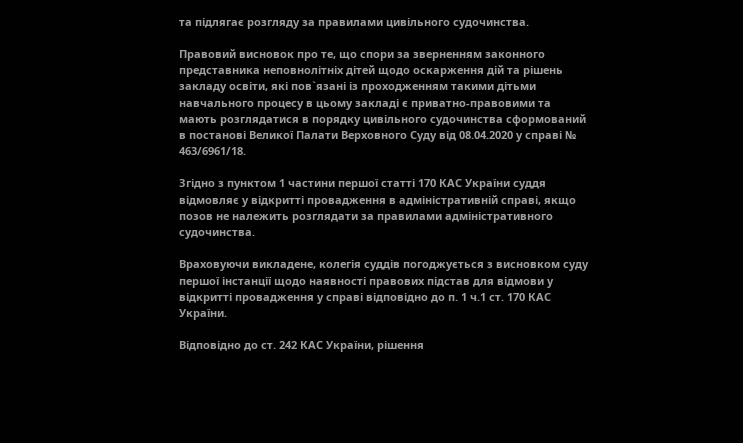та підлягає розгляду за правилами цивільного судочинства.

Правовий висновок про те, що спори за зверненням законного представника неповнолітніх дітей щодо оскарження дій та рішень закладу освіти, які пов`язані із проходженням такими дітьми навчального процесу в цьому закладі є приватно-правовими та мають розглядатися в порядку цивільного судочинства сформований в постанові Великої Палати Верховного Суду від 08.04.2020 у справі № 463/6961/18.

Згідно з пунктом 1 частини першої статті 170 КАС України суддя відмовляє у відкритті провадження в адміністративній справі, якщо позов не належить розглядати за правилами адміністративного судочинства.

Враховуючи викладене, колегія суддів погоджується з висновком суду першої інстанції щодо наявності правових підстав для відмови у відкритті провадження у справі відповідно до п. 1 ч.1 ст. 170 КАС України.

Відповідно до ст. 242 КАС України, рішення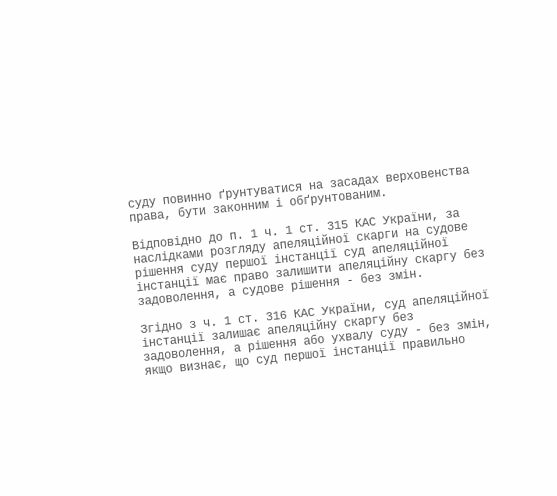суду повинно ґрунтуватися на засадах верховенства права, бути законним і обґрунтованим.

Відповідно до п. 1 ч. 1 ст. 315 КАС України, за наслідками розгляду апеляційної скарги на судове рішення суду першої інстанції суд апеляційної інстанції має право залишити апеляційну скаргу без задоволення, а судове рішення - без змін.

Згідно з ч. 1 ст. 316 КАС України, суд апеляційної інстанції залишає апеляційну скаргу без задоволення, а рішення або ухвалу суду - без змін, якщо визнає, що суд першої інстанції правильно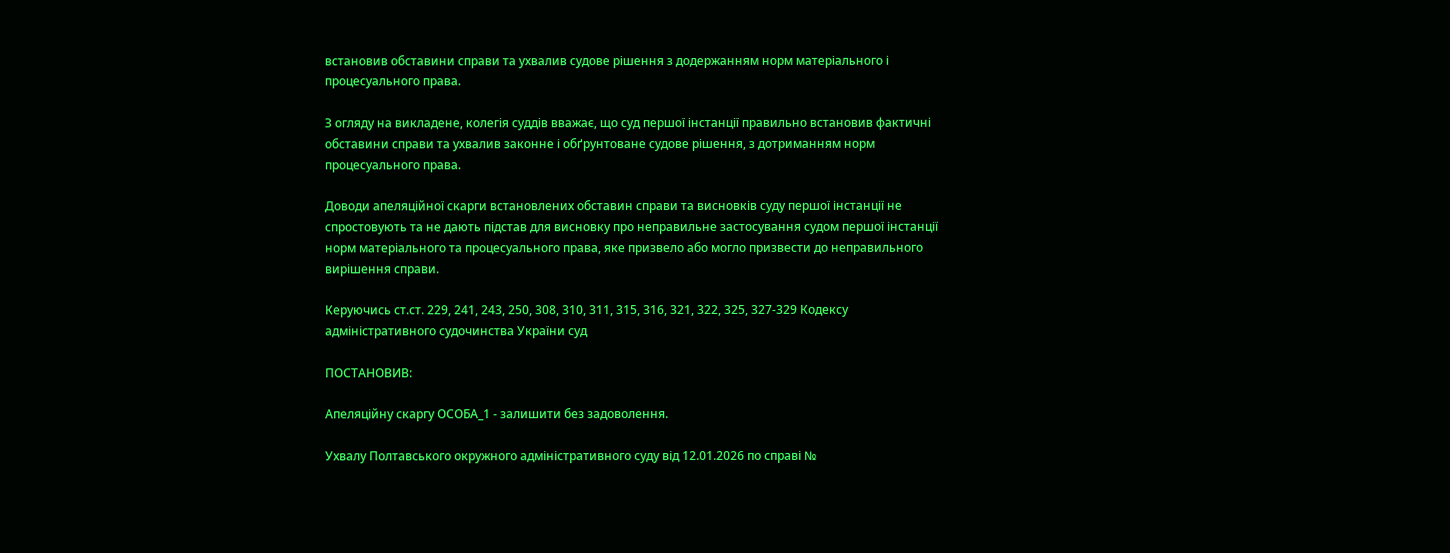встановив обставини справи та ухвалив судове рішення з додержанням норм матеріального і процесуального права.

З огляду на викладене, колегія суддів вважає, що суд першої інстанції правильно встановив фактичні обставини справи та ухвалив законне і обґрунтоване судове рішення, з дотриманням норм процесуального права.

Доводи апеляційної скарги встановлених обставин справи та висновків суду першої інстанції не спростовують та не дають підстав для висновку про неправильне застосування судом першої інстанції норм матеріального та процесуального права, яке призвело або могло призвести до неправильного вирішення справи.

Керуючись ст.ст. 229, 241, 243, 250, 308, 310, 311, 315, 316, 321, 322, 325, 327-329 Кодексу адміністративного судочинства України суд

ПОСТАНОВИВ:

Апеляційну скаргу ОСОБА_1 - залишити без задоволення.

Ухвалу Полтавського окружного адміністративного суду від 12.01.2026 по справі №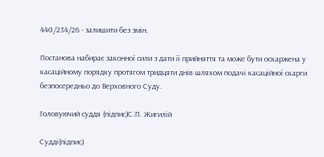440/234/26 - залишити без змін.

Постанова набирає законної сили з дати її прийняття та може бути оскаржена у касаційному порядку протягом тридцяти днів шляхом подачі касаційної скарги безпосередньо до Верховного Суду.

Головуючий суддя (підпис)С.П. Жигилій

Судді(підпис)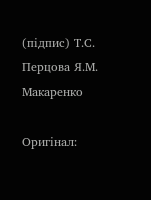(підпис) Т.С. Перцова Я.М. Макаренко

Оригінал: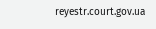reyestr.court.gov.ua